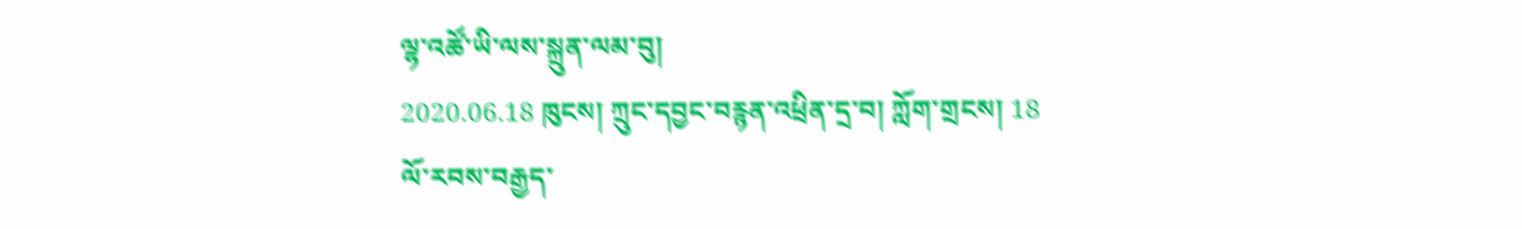ལྷ་འཚོ་ཡི་ལས་སྐྲུན་ལམ་བུ།
2020.06.18 ཁུངས། ཀྲུང་དབྱང་བརྙན་འཕྲིན་དྲ་བ། ཀློག་གྲངས། 18
ལོ་རབས་བརྒྱད་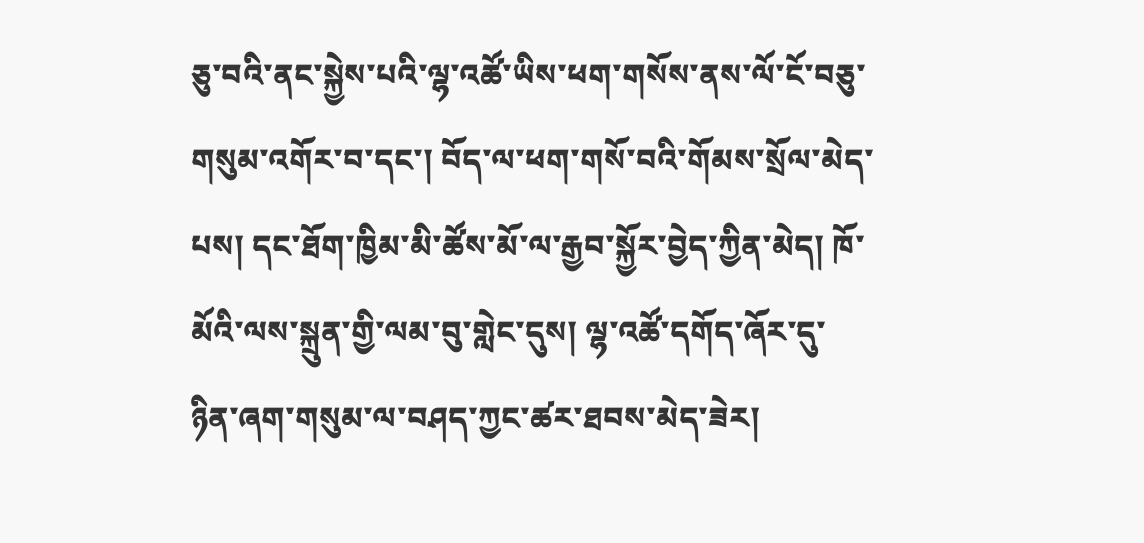ཅུ་བའི་ནང་སྐྱེས་པའི་ལྷ་འཚོ་ཡིས་ཕག་གསོས་ནས་ལོ་ངོ་བཅུ་གསུམ་འགོར་བ་དང་། བོད་ལ་ཕག་གསོ་བའི་གོམས་སྲོལ་མེད་པས། དང་ཐོག་ཁྱིམ་མི་ཚོས་མོ་ལ་རྒྱབ་སྐྱོར་བྱེད་ཀྱིན་མེད། ཁོ་མོའི་ལས་སྐྲུན་གྱི་ལམ་བུ་གླེང་དུས། ལྷ་འཚོ་དགོད་ཞོར་དུ་ཉིན་ཞག་གསུམ་ལ་བཤད་ཀྱང་ཚར་ཐབས་མེད་ཟེར།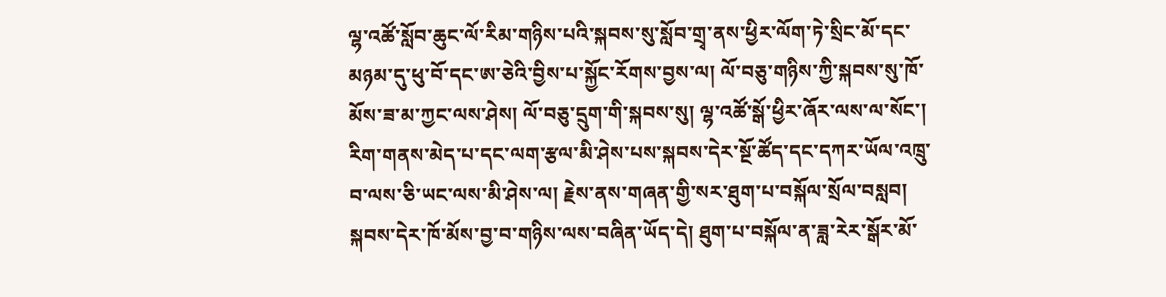ལྷ་འཚོ་སློབ་ཆུང་ལོ་རིམ་གཉིས་པའི་སྐབས་སུ་སློབ་གྲྭ་ནས་ཕྱིར་ལོག་ཏེ་སྲིང་མོ་དང་མཉམ་དུ་ཕུ་བོ་དང་ཨ་ཅེའི་བྱིས་པ་སྐྱོང་རོགས་བྱས་ལ། ལོ་བཅུ་གཉིས་ཀྱི་སྐབས་སུ་ཁོ་མོས་ཟ་མ་ཀྱང་ལས་ཤེས། ལོ་བཅུ་དྲུག་གི་སྐབས་སུ། ལྷ་འཚོ་སྒོ་ཕྱིར་ཞོར་ལས་ལ་སོང་། རིག་གནས་མེད་པ་དང་ལག་རྩལ་མི་ཤེས་པས་སྐབས་དེར་སྔོ་ཚོད་དང་དཀར་ཡོལ་འཁྲུ་བ་ལས་ཅི་ཡང་ལས་མི་ཤེས་ལ། རྗེས་ནས་གཞན་གྱི་སར་ཐུག་པ་བསྐོལ་སྲོལ་བསླབ། སྐབས་དེར་ཁོ་མོས་བྱ་བ་གཉིས་ལས་བཞིན་ཡོད་དེ། ཐུག་པ་བསྐོལ་ན་ཟླ་རེར་སྒོར་མོ་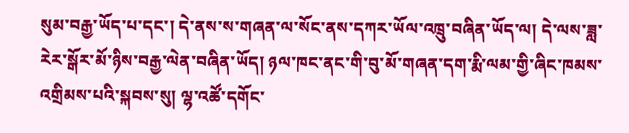སུམ་བརྒྱ་ཡོད་པ་དང་། དེ་ནས་ས་གཞན་ལ་སོང་ནས་དཀར་ཡོལ་འཁྲུ་བཞིན་ཡོད་ལ། དེ་ལས་ཟླ་རེར་སྒོར་མོ་ཉིས་བརྒྱ་ལེན་བཞིན་ཡོད། ཉལ་ཁང་ནང་གི་བུ་མོ་གཞན་དག་རྨི་ལམ་གྱི་ཞིང་ཁམས་འགྲིམས་པའི་སྐབས་སུ། ལྷ་འཚོ་དགོང་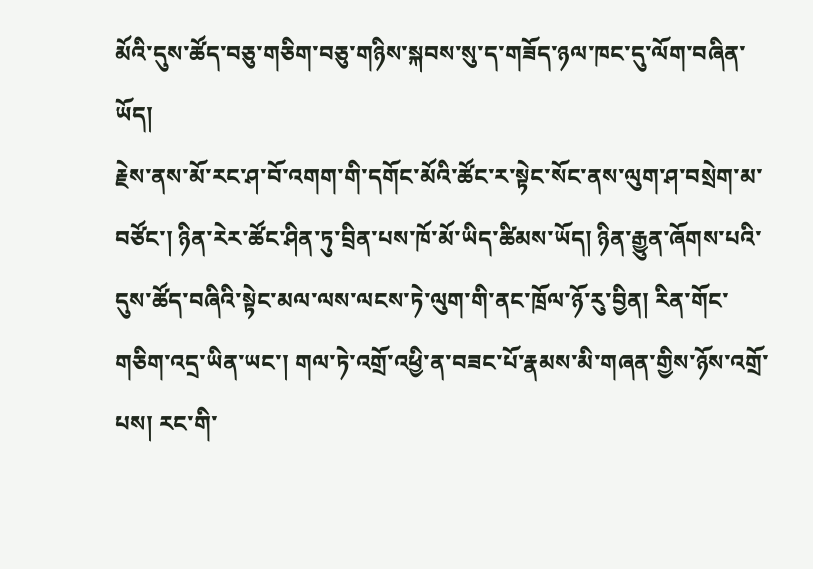མོའི་དུས་ཚོད་བཅུ་གཅིག་བཅུ་གཉིས་སྐབས་སུ་ད་གཟོད་ཉལ་ཁང་དུ་ལོག་བཞིན་ཡོད།
རྗེས་ནས་མོ་རང་ཤ་བོ་འགག་གི་དགོང་མོའི་ཚོང་ར་སྟེང་སོང་ནས་ལུག་ཤ་བསྲེག་མ་བཙོང་། ཉིན་རེར་ཚོང་ཤིན་ཏུ་བྲིན་པས་ཁོ་མོ་ཡིད་ཚིམས་ཡོད། ཉིན་རྒྱུན་ཞོགས་པའི་དུས་ཚོད་བཞིའི་སྟེང་མལ་ལས་ལངས་ཏེ་ལུག་གི་ནང་ཁྲོལ་ཉོ་རུ་བྱིན། རིན་གོང་གཅིག་འདྲ་ཡིན་ཡང་། གལ་ཏེ་འགྲོ་འཕྱི་ན་བཟང་པོ་རྣམས་མི་གཞན་གྱིས་ཉོས་འགྲོ་པས། རང་གི་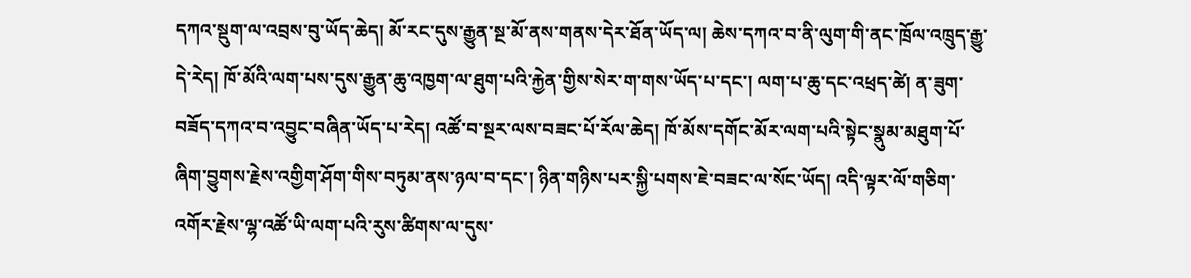དཀའ་སྡུག་ལ་འབྲས་བུ་ཡོད་ཆེད། མོ་རང་དུས་རྒྱུན་སྔ་མོ་ནས་གནས་དེར་ཐོན་ཡོད་ལ། ཆེས་དཀའ་བ་ནི་ལུག་གི་ནང་ཁྲོལ་འཁྲུད་རྒྱུ་དེ་རེད། ཁོ་མོའི་ལག་པས་དུས་རྒྱུན་ཆུ་འཁྱག་ལ་ཐུག་པའི་རྐྱེན་གྱིས་སེར་ག་གས་ཡོད་པ་དང་། ལག་པ་ཆུ་དང་འཕྲད་ཚེ། ན་ཟུག་བཟོད་དཀའ་བ་འབྱུང་བཞིན་ཡོད་པ་རེད། འཚོ་བ་སྔར་ལས་བཟང་པོ་རོལ་ཆེད། ཁོ་མོས་དགོང་མོར་ལག་པའི་སྟེང་སྣུམ་མཐུག་པོ་ཞིག་བྱུགས་རྗེས་འགྱིག་ཤོག་གིས་བཏུམ་ནས་ཉལ་བ་དང་། ཉིན་གཉིས་པར་སྐྱི་པགས་ཇེ་བཟང་ལ་སོང་ཡོད། འདི་ལྟར་ལོ་གཅིག་འགོར་རྗེས་ལྷ་འཚོ་ཡི་ལག་པའི་རུས་ཚིགས་ལ་དུས་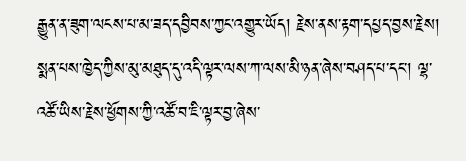རྒྱུན་ན་ཟུག་ལངས་པ་མ་ཟད་དབྱིབས་ཀྱང་འགྱུར་ཡོད། རྗེས་ནས་རྟག་དཔྱད་བྱས་རྗེས། སྨན་པས་ཁྱེད་ཀྱིས་མུ་མཐུད་དུ་འདི་ལྟར་ལས་ཀ་ལས་མི་ཉན་ཞེས་བཤད་པ་དང་། ལྷ་འཚོ་ཡིས་རྗེས་ཕྱོགས་ཀྱི་འཚོ་བ་ཇི་ལྟར་བྱ་ཞེས་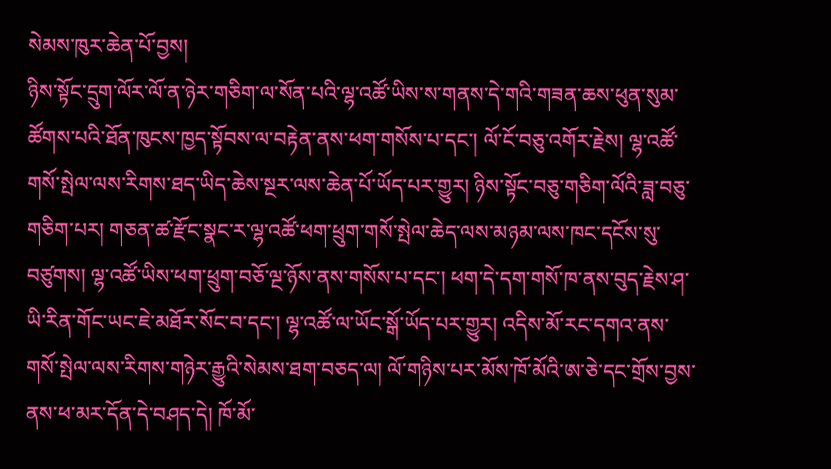སེམས་ཁུར་ཆེན་པོ་བྱས།
ཉིས་སྟོང་དྲུག་ལོར་ལོ་ན་ཉེར་གཅིག་ལ་སོན་པའི་ལྷ་འཚོ་ཡིས་ས་གནས་དེ་གའི་གཟན་ཆས་ཕུན་སུམ་ཚོགས་པའི་ཐོན་ཁུངས་ཁྱད་སྟོབས་ལ་བརྟེན་ནས་ཕག་གསོས་པ་དང་། ལོ་ངོ་བཅུ་འགོར་རྗེས། ལྷ་འཚོ་གསོ་སྤེལ་ལས་རིགས་ཐད་ཡིད་ཆེས་སྔར་ལས་ཆེན་པོ་ཡོད་པར་གྱུར། ཉིས་སྟོང་བཅུ་གཅིག་ལོའི་ཟླ་བཅུ་གཅིག་པར། གཅན་ཚ་རྫོང་སྣང་ར་ལྷ་འཚོ་ཕག་ཕྲུག་གསོ་སྤེལ་ཆེད་ལས་མཉམ་ལས་ཁང་དངོས་སུ་བཙུགས། ལྷ་འཚོ་ཡིས་ཕག་ཕྲུག་བཅོ་ལྔ་ཉོས་ནས་གསོས་པ་དང་། ཕག་དེ་དག་གསོ་ཁ་ནས་བུད་རྗེས་ཤ་ཡི་རིན་གོང་ཡང་ཇེ་མཐོར་སོང་བ་དང་། ལྷ་འཚོ་ལ་ཡོང་སྒོ་ཡོད་པར་གྱུར། འདིས་མོ་རང་དགའ་ནས་གསོ་སྤེལ་ལས་རིགས་གཉེར་རྒྱུའི་སེམས་ཐག་བཅད་ལ། ལོ་གཉིས་པར་མོས་ཁོ་མོའི་ཨ་ཅེ་དང་གྲོས་བྱས་ནས་ཕ་མར་དོན་དེ་བཤད་དེ། ཁོ་མོ་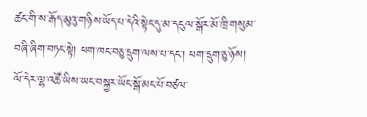ཚང་གི་ས་རྒོད་མུའུ་གཉིས་ཡོད་པ་དེའི་སྟེང་དུ་མ་དངུལ་སྒོར་མོ་ཁྲི་གསུམ་བཞི་ཞིག་བཏང་སྟེ། ཕག་ཁང་བཅུ་དྲུག་ལས་པ་དང་། ཕག་དྲུག་ཅུ་ཉོས། ལོ་དེར་ལྷ་འཚོ་ཡིས་ཡང་བསྐྱར་ཡོང་སྒོ་མང་པོ་བཙལ་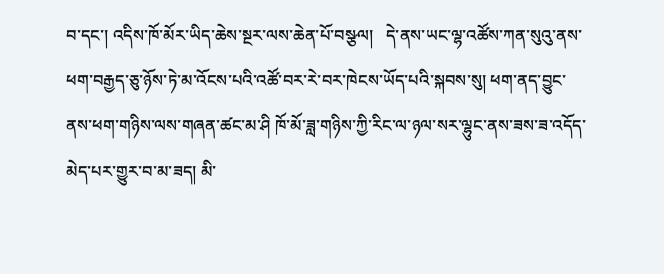བ་དང་། འདིས་ཁོ་མོར་ཡིད་ཆེས་སྔར་ལས་ཆེན་པོ་བསྩལ།   དེ་ནས་ཡང་ལྷ་འཚོས་ཀན་སུའུ་ནས་ཕག་བརྒྱད་ཅུ་ཉོས་ཏེ་མ་འོངས་པའི་འཚོ་བར་རེ་བར་ཁེངས་ཡོད་པའི་སྐབས་སུ། ཕག་ནད་བྱུང་ནས་ཕག་གཉིས་ལས་གཞན་ཚང་མ་ཤི ཁོ་མོ་ཟླ་གཉིས་ཀྱི་རིང་ལ་ཉལ་སར་ལྷུང་ནས་ཟས་ཟ་འདོད་མེད་པར་གྱུར་བ་མ་ཟད། མི་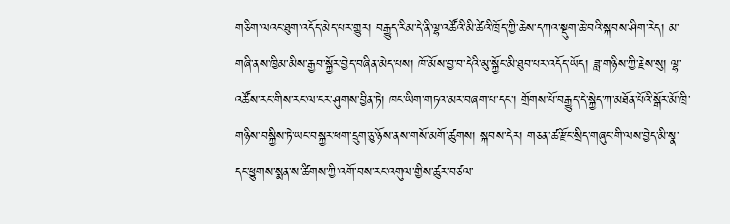གཅིག་ལའང་ཐུག་འདོད་མེད་པར་གྱུར། བརྒྱུད་རིམ་དེ་ནི་ལྷ་འཚོའི་མི་ཚེའི་ཁྲོད་ཀྱི་ཆེས་དཀའ་སྡུག་ཆེ་བའི་སྐབས་ཤིག་རེད། མ་གཞི་ནས་ཁྱིམ་མིས་རྒྱབ་སྐྱོར་བྱེད་བཞིན་མེད་པས། ཁོ་མོས་བྱ་བ་དེའི་མུ་སྐྱོང་མི་ཐུབ་པར་འདོད་ཡོད། ཟླ་གཉིས་ཀྱི་རྗེས་སུ། ལྷ་འཚོས་རང་གིས་རང་ལ་ངར་ཤུགས་བྱིན་ཏེ། ཁང་ཡིག་གཏའ་མར་བཞག་པ་དང་། གྲོགས་པོ་བརྒྱུད་དེ་སྐྱེད་ཀ་མཐོན་པོའི་སྒོར་མོ་ཁྲི་གཉིས་བསྐྱིས་ཏེ་ཡང་བསྐྱར་ཕག་དྲུག་ཅུ་ཉོས་ནས་གསོ་མགོ་ཚུགས། སྐབས་དེར། གཅན་ཚ་རྫོང་སྲིད་གཞུང་གི་ལས་བྱེད་མི་སྣ་དང་ཕྱུགས་སྨན་ས་ཚིགས་ཀྱི་འགོ་བས་རང་འགུལ་གྱིས་ཚུར་བཙལ་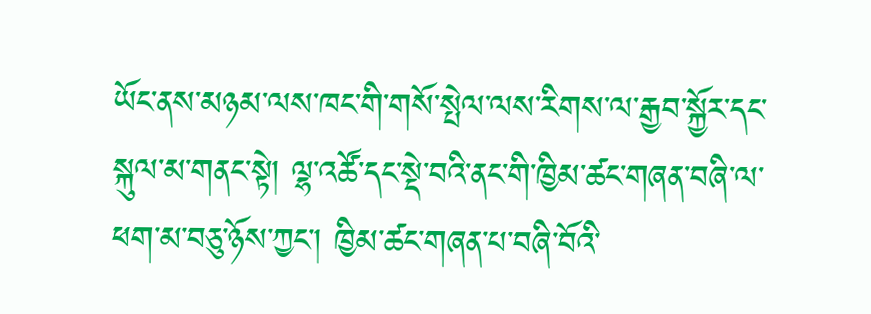ཡོང་ནས་མཉམ་ལས་ཁང་གི་གསོ་སྤེལ་ལས་རིགས་ལ་རྒྱབ་སྐྱོར་དང་སྐུལ་མ་གནང་སྟེ། ལྷ་འཚོ་དང་སྡེ་བའི་ནང་གི་ཁྱིམ་ཚང་གཞན་བཞི་ལ་ཕག་མ་བཅུ་ཉོས་ཀྱང་། ཁྱིམ་ཚང་གཞན་པ་བཞི་བོའི་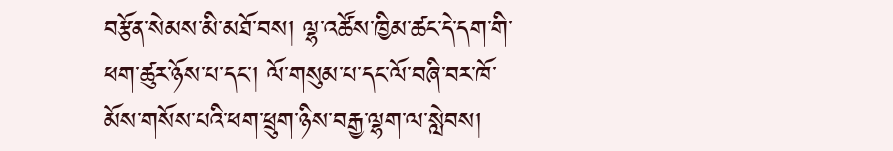བརྩོན་སེམས་མི་མཐོ་བས། ལྷ་འཚོས་ཁྱིམ་ཚང་དེ་དག་གི་ཕག་ཚུར་ཉོས་པ་དང་། ལོ་གསུམ་པ་དང་ལོ་བཞི་བར་ཁོ་མོས་གསོས་པའི་ཕག་ཕྲུག་ཉིས་བརྒྱ་ལྷག་ལ་སླེབས།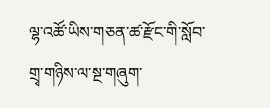ལྷ་འཚོ་ཡིས་གཅན་ཚ་རྫོང་གི་སློབ་གྲྭ་གཉིས་ལ་སྔ་གཞུག་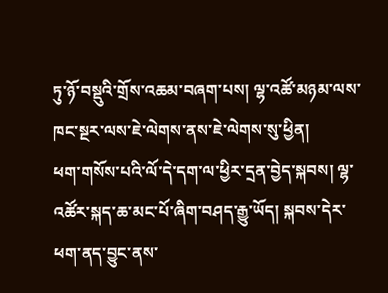ཏུ་ཉོ་བསྡུའི་གྲོས་འཆམ་བཞག་པས། ལྷ་འཚོ་མཉམ་ལས་ཁང་སྔར་ལས་ཇེ་ལེགས་ནས་ཇེ་ལེགས་སུ་ཕྱིན།
ཕག་གསོས་པའི་ལོ་དེ་དག་ལ་ཕྱིར་དྲན་བྱེད་སྐབས། ལྷ་འཚོར་སྐད་ཆ་མང་པོ་ཞིག་བཤད་རྒྱུ་ཡོད། སྐབས་དེར་ཕག་ནད་བྱུང་ནས་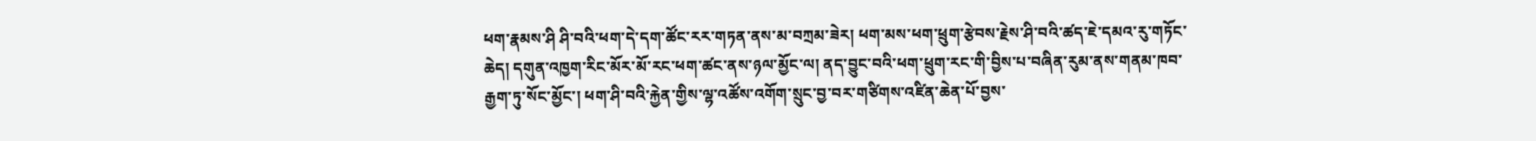ཕག་རྣམས་ཤི ཤི་བའི་ཕག་དེ་དག་ཚོང་རར་གཏན་ནས་མ་བཀྲམ་ཟེར། ཕག་མས་ཕག་ཕྲུག་རྩེབས་རྗེས་ཤི་བའི་ཚད་ཇེ་དམའ་རུ་གཏོང་ཆེད། དགུན་འཁྱག་རིང་མོར་མོ་རང་ཕག་ཚང་ནས་ཉལ་མྱོང་ལ། ནད་བྱུང་བའི་ཕག་ཕྲུག་རང་གི་བྱིས་པ་བཞིན་རུམ་ནས་གནམ་ཁབ་རྒྱག་ཏུ་སོང་མྱོང་། ཕག་ཤི་བའི་རྐྱེན་གྱིས་ལྷ་འཚོས་འགོག་སྲུང་བྱ་བར་གཙིགས་འཛིན་ཆེན་པོ་བྱས་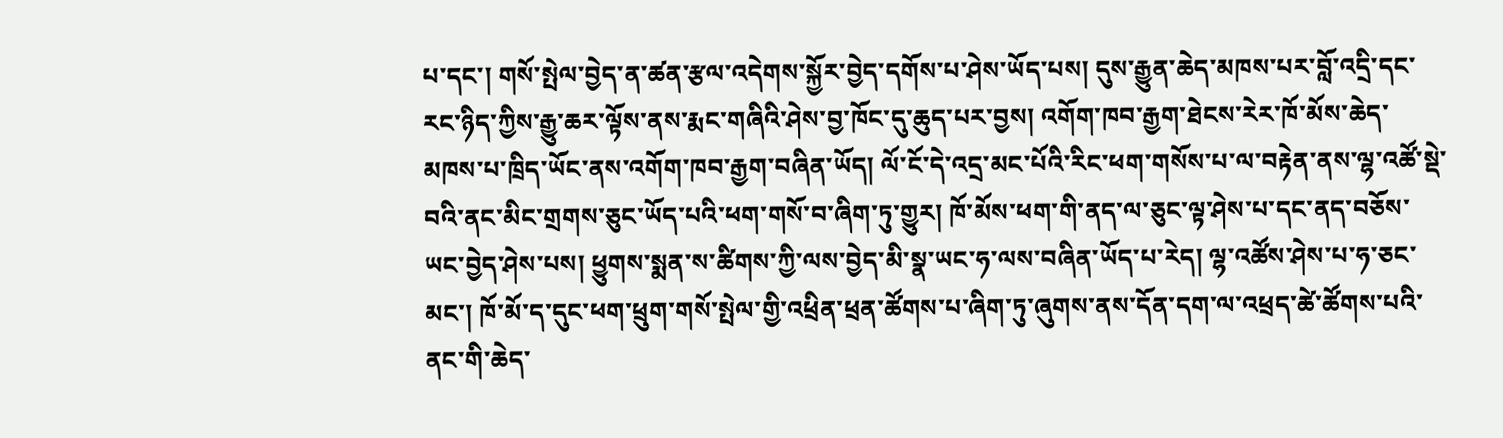པ་དང་། གསོ་སྤེལ་བྱེད་ན་ཚན་རྩལ་འདེགས་སྐྱོར་བྱེད་དགོས་པ་ཤེས་ཡོད་པས། དུས་རྒྱུན་ཆེད་མཁས་པར་བློ་འདྲི་དང་རང་ཉིད་ཀྱིས་རྒྱུ་ཆར་ལྟོས་ནས་རྨང་གཞིའི་ཤེས་བྱ་ཁོང་དུ་ཆུད་པར་བྱས། འགོག་ཁབ་རྒྱག་ཐེངས་རེར་ཁོ་མོས་ཆེད་མཁས་པ་ཁྲིད་ཡོང་ནས་འགོག་ཁབ་རྒྱག་བཞིན་ཡོད། ལོ་ངོ་དེ་འདྲ་མང་པོའི་རིང་ཕག་གསོས་པ་ལ་བརྟེན་ནས་ལྷ་འཚོ་སྡེ་བའི་ནང་མིང་གྲགས་ཅུང་ཡོད་པའི་ཕག་གསོ་བ་ཞིག་ཏུ་གྱུར། ཁོ་མོས་ཕག་གི་ནད་ལ་ཅུང་ལྟ་ཤེས་པ་དང་ནད་བཅོས་ཡང་བྱེད་ཤེས་པས། ཕྱུགས་སྨན་ས་ཚིགས་ཀྱི་ལས་བྱེད་མི་སྣ་ཡང་ཧ་ལས་བཞིན་ཡོད་པ་རེད། ལྷ་འཚོས་ཤེས་པ་ཧ་ཅང་མང་། ཁོ་མོ་ད་དུང་ཕག་ཕྲུག་གསོ་སྤེལ་གྱི་འཕྲིན་ཕྲན་ཚོགས་པ་ཞིག་ཏུ་ཞུགས་ནས་དོན་དག་ལ་འཕྲད་ཚེ་ཚོགས་པའི་ནང་གི་ཆེད་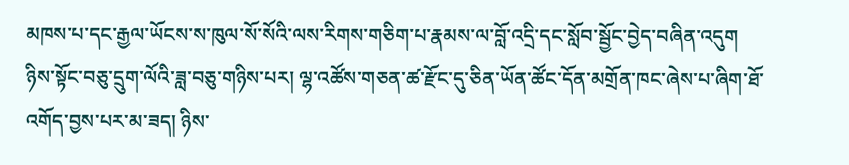མཁས་པ་དང་རྒྱལ་ཡོངས་ས་ཁུལ་སོ་སོའི་ལས་རིགས་གཅིག་པ་རྣམས་ལ་བློ་འདྲི་དང་སློབ་སྦྱོང་བྱེད་བཞིན་འདུག
ཉིས་སྟོང་བཅུ་དྲུག་ལོའི་ཟླ་བཅུ་གཉིས་པར། ལྷ་འཚོས་གཅན་ཚ་རྫོང་དུ་ཅིན་ཡོན་ཚོང་དོན་མགྲོན་ཁང་ཞེས་པ་ཞིག་ཐོ་འགོད་བྱས་པར་མ་ཟད། ཉིས་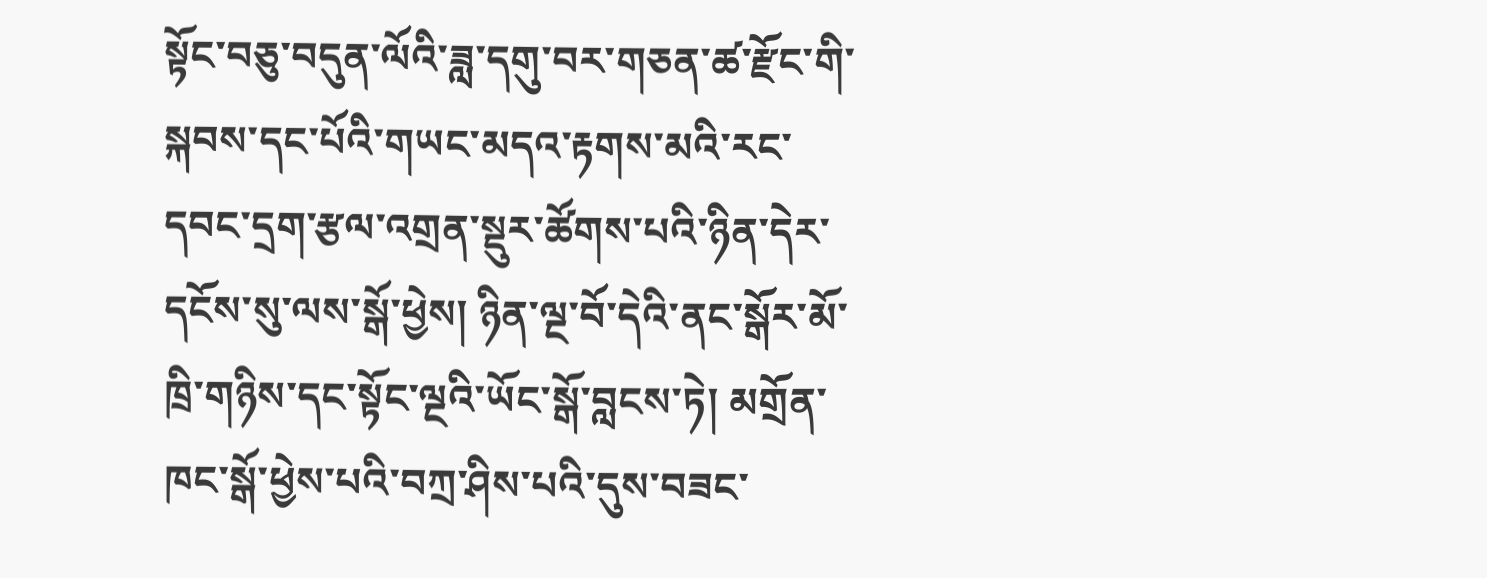སྟོང་བཅུ་བདུན་ལོའི་ཟླ་དགུ་བར་གཅན་ཚ་རྫོང་གི་སྐབས་དང་པོའི་གཡང་མདའ་རྟགས་མའི་རང་དབང་དྲག་རྩལ་འགྲན་སྡུར་ཚོགས་པའི་ཉིན་དེར་དངོས་སུ་ལས་སྒོ་ཕྱེས། ཉིན་ལྔ་བོ་དེའི་ནང་སྒོར་མོ་ཁྲི་གཉིས་དང་སྟོང་ལྔའི་ཡོང་སྒོ་བླངས་ཏེ། མགྲོན་ཁང་སྒོ་ཕྱེས་པའི་བཀྲ་ཤིས་པའི་དུས་བཟང་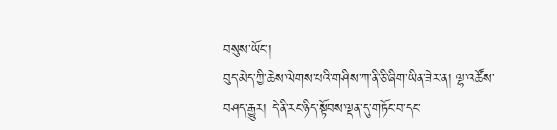བསུས་ཡོང་།
བུད་མེད་ཀྱི་ཆེས་ལེགས་པའི་གཤིས་ཀ་ནི་ཅི་ཞིག་ཡིན་ཟེར་ན། ལྷ་འཚོས་བཤད་རྒྱུར། དེ་ནི་རང་ཉིད་སྟོབས་ལྡན་དུ་གཏོང་བ་དང་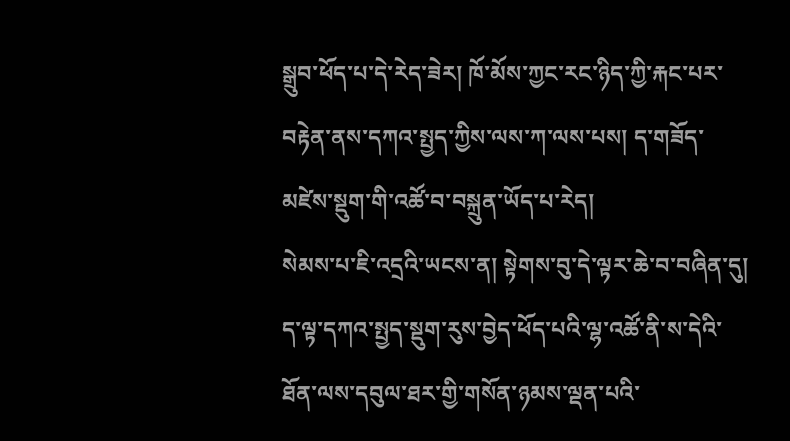སྒྲུབ་ཕོད་པ་དེ་རེད་ཟེར། ཁོ་མོས་ཀྱང་རང་ཉིད་ཀྱི་རྐང་པར་བརྟེན་ནས་དཀའ་སྤྱད་ཀྱིས་ལས་ཀ་ལས་པས། ད་གཟོད་མཛེས་སྡུག་གི་འཚོ་བ་བསྐྲུན་ཡོད་པ་རེད།
སེམས་པ་ཇི་འདྲའི་ཡངས་ན། སྟེགས་བུ་དེ་ལྟར་ཆེ་བ་བཞིན་དུ། ད་ལྟ་དཀའ་སྤྱད་སྡུག་རུས་བྱེད་ཕོད་པའི་ལྷ་འཚོ་ནི་ས་དེའི་ཐོན་ལས་དབུལ་ཐར་གྱི་གསོན་ཉམས་ལྡན་པའི་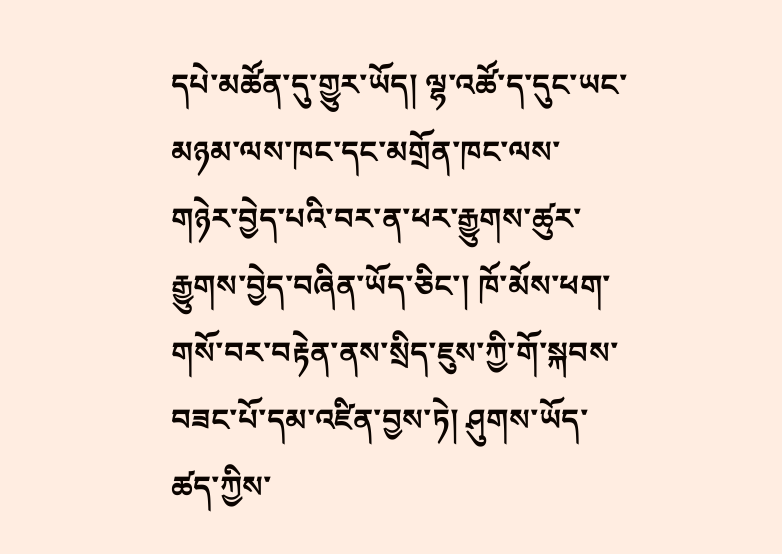དཔེ་མཚོན་དུ་གྱུར་ཡོད། ལྷ་འཚོ་ད་དུང་ཡང་མཉམ་ལས་ཁང་དང་མགྲོན་ཁང་ལས་གཉེར་བྱེད་པའི་བར་ན་ཕར་རྒྱུགས་ཚུར་རྒྱུགས་བྱེད་བཞིན་ཡོད་ཅིང་། ཁོ་མོས་ཕག་གསོ་བར་བརྟེན་ནས་སྲིད་ཇུས་ཀྱི་གོ་སྐབས་བཟང་པོ་དམ་འཛིན་བྱས་ཏེ། ཤུགས་ཡོད་ཚད་ཀྱིས་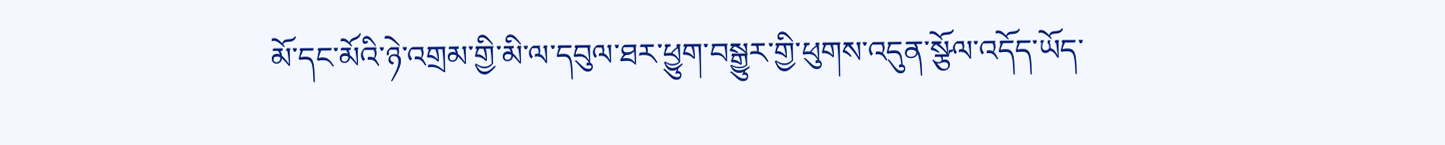མོ་དང་མོའི་ཉེ་འགྲམ་གྱི་མི་ལ་དབུལ་ཐར་ཕྱུག་བསྒྱུར་གྱི་ཕུགས་འདུན་སྩོལ་འདོད་ཡོད་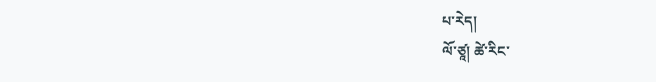པ་རེད།
ལོ་ཙཱ། ཚེ་རིང་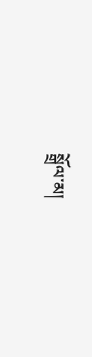སྒྲོལ་མ།